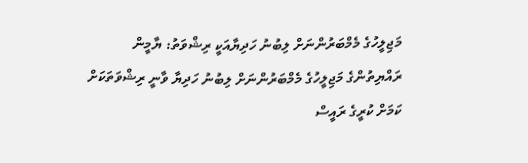މަޖިލީހުގެ މެމްބަރުންނަށް ލިބުނު ހަދިޔާއަކީ ރިޝްވަތު: ޔާމީން
ރައްޔިތުންގެ މަޖިލީހުގެ މެމްބަރުންނަށް ލިބުނު ހަދިޔާ ވާނީ ރިޝްވަތަކަށް ކަމަށް ކުރީގެ ރައީސް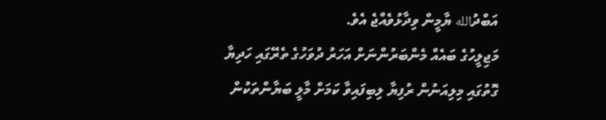އަބްދުالله ޔާމީން ވިދާޅުވެއްޖެ އެވެ.
މަޖިލީހުގެ ބައެއް މެންބަރުންނަށް އަހަރު ދުވަހުގެ ތެރޭގައި ހަދިޔާ ގޮތުގައި މިލިއަނުން ރުފިޔާ ލިބިފައިވާ ކަމަށް މާލީ ބަޔާންތަކުން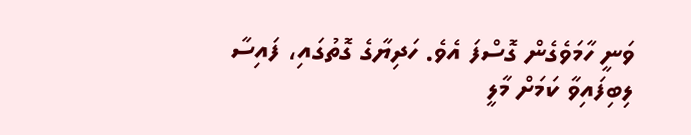ވަނީ ހާމަވެގެން ގޮސްފަ އެވެ. ހަދިޔާގެ ގޮތުގައި، ފައިސާ ލިބިފައިވާ ކަމަށް މާލީ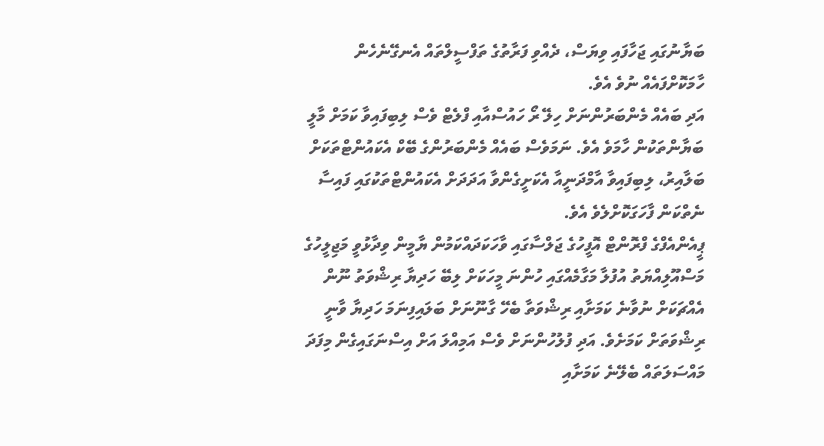ބަޔާނުގައި ޖަހާފައި ވިޔަސް، ދެއްވި ފަރާތުގެ ތަފްސީލްތައް އެނގޭނެހެން ހާމަކޮށްފައެއް ނުވެ އެވެ.
އަދި ބައެއް މެންބަރުންނަށް ހިލޭ ރޯ ހައުސްއާއި ފްލެޓް ވެސް ލިބިފައިވާ ކަމަށް މާލީ ބަޔާންތަކުން ހާމަވެ އެވެ. ނަމަވެސް ބައެއް މެންބަރުންގެ ބޭކް އެކައުންޓްތަކަށް ބަލާއިރު، ލިބިފައިވާ އާމްދަނީއާ އެކަށީގެންވާ އަދަދަށް އެކައުންޓްތަކުގައި ފައިސާ ނެތްކަން ފާހަގަކޮށްލެވެ އެވެ.
ޕީއެންއެފްގެ ފްރޮންޓް އޮފީހުގެ ޖަލްސާގައި ވާހަކަދައްކަމުން ޔާމީން ވިދާޅުވީ މަޖިލީހުގެ މަސްއޫލިއްޔަތު އުފުލާ މަގާމެއްގައި ހުންނަ މީހަކަށް ލިބޭ ހަދިޔާ ރިޝްވަތު ނޫން އެއްޗަކަށް ނުވާނެ ކަމަށާއި ރިޝްވަތާ ބެހޭ ގާނޫނަށް ބަލައިފިނަމަ ހަދިޔާ ވާނީ ރިޝްވަތަށް ކަމަށެވެ. އަދި ފުލުހުންނަށް ވެސް އަމިއްލަ އަށް އިސްނަގައިގެން މިފަދަ މައްސަލަތައް ބެލޭނެ ކަމަށާއި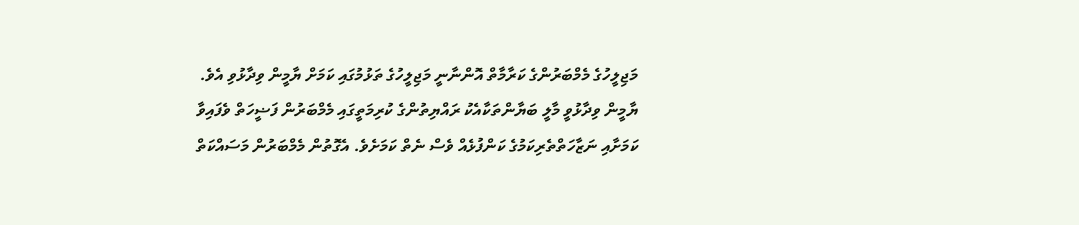މަޖިލީހުގެ މެމްބަރުންގެ ކަރާމާތް އޮންނާނީ މަޖިލީހުގެ ތަޅުމުގައި ކަމަށް ޔާމީން ވިދާޅުވި އެވެ.
ޔާމީން ވިދާޅުވީ މާލީ ބަޔާންތަކާއެކު ރައްޔިތުންގެ ކުރިމަތީގައި މެމްބަރުން ފަޟީހަތް ވެފައިވާ ކަމަށާއި ނަޒާހަތްތެރިކަމުގެ ކަންފުޅެއް ވެސް ނެތް ކަމަށެވެ. އެގޮތުން މެމްބަރުން މަސައްކަތް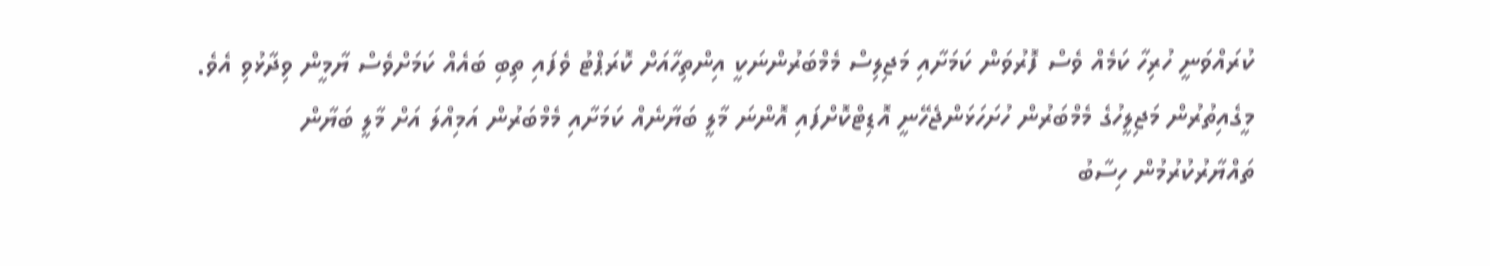ކުރައްވަނީ ހުރިހާ ކަމެއް ވެސް ފޮރުވަން ކަމަށާއި މަޖިލިސް މެމްބަރުންނަކީ އިންތިހާއަށް ކޮރަޕްޓު ވެފައި ތިބި ބައެއް ކަމަށްވެސް ޔާމީން ވިދާޅުވި އެވެ.
މީގެއިތުރުން މަޖިލީހުގެ މެމްބަރުން ހުށަހަޅަންޖެހޭނީ އޮޑިޓްކޮށްފައި އޮންނަ މާލީ ބަޔާނެއް ކަމަށާއި މެމްބަރުން އަމިއްލަ އަށް މާލީ ބަޔާން ތައްޔާރުކުރުމުން ހިސާބު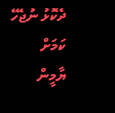ދެކޮޅު ނުޖެހޭ ކަމަށް ޔާމީން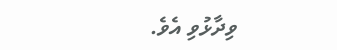ވިދާޅުވި އެވެ.